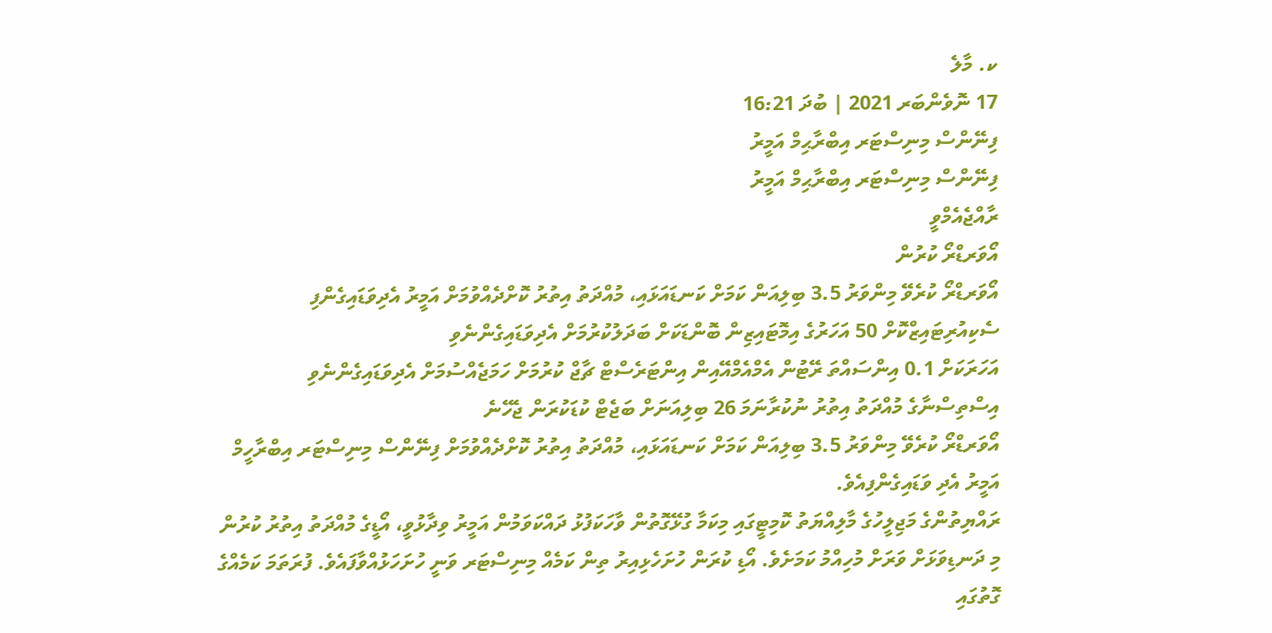ކ. މާލެ
17 ނޮވެންބަރ 2021 | ބުދަ 16:21
ފިނޭންސް މިނިސްޓަރ އިބްރާޙިމް އަމީރު
ފިނޭންސް މިނިސްޓަރ އިބްރާޙިމް އަމީރު
ރާއްޖެއެމްވީ
އޯވަރޑްރޯ ކުރުން
އޯވަރޑްރޯ ކުރެވޭ މިންވަރު 3.5 ބިލިއަން ކަމަށް ކަނޑައަޅައި، މުއްދަތު އިތުރު ކޮށްދެއްވުމަށް އަމީރު އެދިވަޑައިގެންފި
ސެކިއުރިޓައިޒްކޮށް 50 އަހަރުގެ އިމޮޓައިޒިން ބޮންޑަކަށް ބަދަލުކުރުމަށް އެދިވަޑައިގެންނެވި
އަހަރަކަށް 0.1 އިންސައްތަ ރޭޓުން އެމްއެމްއޭއިން އިންޓަރެސްޓް ޗާޖް ކުރުމަށް ހަމަޖެއްސުމަށް އެދިވަޑައިގެންނެވި
އިސްތިސްނާގެ މުއްދަތު އިތުރު ނުކުރާނަމަ 26 ބިލިއަނަށް ބަޖެޓް ކުޑަކުރަން ޖެހޭނެ
އޯވަރޑްރޯ ކުރެވޭ މިންވަރު 3.5 ބިލިއަން ކަމަށް ކަނޑައަޅައި، މުއްދަތު އިތުރު ކޮށްދެއްވުމަށް ފިނޭންސް މިނިސްޓަރ އިބްރާހީމް އަމީރު އެދި ވަޑައިގެންފިއެވެ.
ރައްޔިތުންގެ މަޖިލީހުގެ މާލިއްޔަތު ކޮމިޓީގައި މިކަމާ ގުޅޭގޮތުން ވާހަކަފުޅު ދައްކަވަމުން އަމީރު ވިދާޅުވީ، އޯޑީގެ މުއްދަތު އިތުރު ކުރުން މި ދަނޑިވަޅަށް ވަރަށް މުހިއްމު ކަމަށެވެ. އޯޑި ކުރަން ހުށަހެޅިއިރު ތިން ކަމެއް މިނިސްޓަރ ވަނީ ހުށަހަޅުއްވާފައެވެ. ފުރަތަމަ ކަމެއްގެ ގޮތުގައި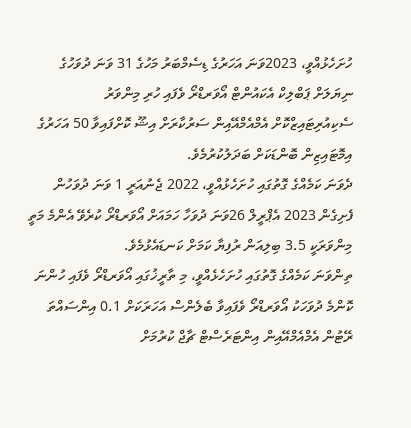ހުށަހެޅުއްވީ، 2023ވަނަ އަހަރުގެ ޑިސެމްބަރު މަހުގެ 31 ވަނަ ދުވަހުގެ ނިޔަލަށް ޕަބްލިކް އެކައުންޓް އޯވަރޑްރޯ ވެފައި ހުރި މިންވަރު ސެކިއުރިޓައިޒްކޮށް އެމްއެމްއޭއިން ސަރުކާރަށް އިޝޫ ކޮށްފައިވާ 50 އަހަރުގެ އިމޮޓައިޒިން ބޮންޑަކަށް ބަދަލުކުރުމެވެ.
ދެވަނަ ކަމެއްގެ ގޮތުގައި ހުށަހެޅުއްވީ، 2022 ޖެނުއަރީ 1 ވަނަ ދުވަހުން ފެށިގެން 2023 އެޕްރީލް 26ވަނަ ދުވަހާ ހަމައަށް އޯވަރޑްރޯ ކުރެވޭ އެންމެ މަތީ މިންވަރަކީ 3.5 ބިލިއަން ރުފިޔާ ކަމަށް ކަނޑައެޅުމެވެ.
ތިންވަނަ ކަމެއްގެ ގޮތުގައި ހުށަހެޅެއްވީ، މި ތާރީޚުގައި އޯވަރޑްރޯ ވެފައި ހުންނަ ކޮންމެ ދުވަހަކު އޯވަރޑްރޯ ވެފައިވާ ބެލެންސް އަހަރަކަށް 0.1 އިންސައްތަ ރޭޓުން އެމްއެމްއޭއިން އިންޓަރެސްޓް ޗާޖް ކުރުމަށް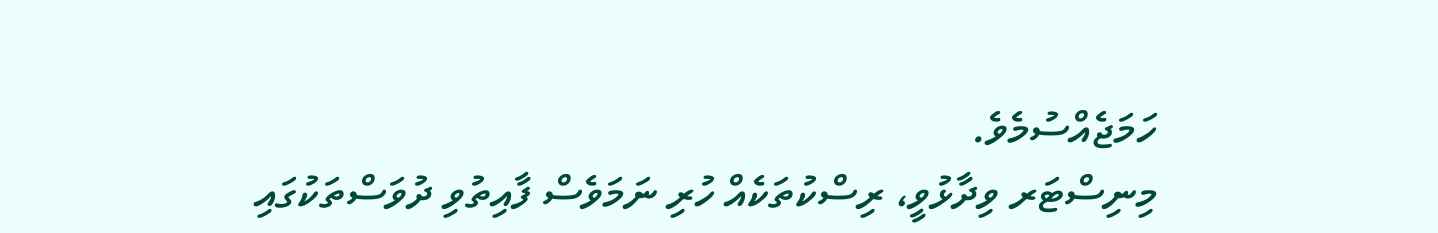ހަމަޖެއްސުމެވެ.
މިނިސްޓަރ ވިދާޅުވީ، ރިސްކުތަކެއް ހުރި ނަމަވެސް ފާއިތުވި ދުވަސްތަކުގައި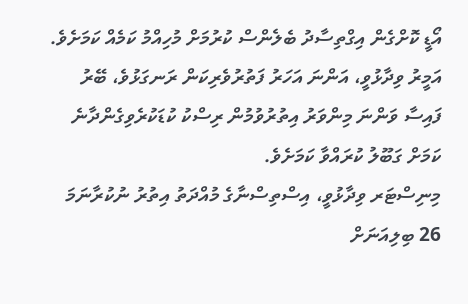އޯޑީ ކޮށްގެން އިގްތިސާދު ބެލެންސް ކުރުމަށް މުހިއްމު ކަމެއް ކަމަށެވެ. އަމީރު ވިދާޅުވީ، އަންނަ އަހަރު ފަތުރުވެރިކަން ރަނގަޅުވެ، ބޭރު ފައިސާ ވަންނަ މިންވަރު އިތުރުވުމުން ރިސްކު ކުޑަކުރެވިގެންދާނެ ކަމަށް ގަބޫލު ކުރައްވާ ކަމަށެވެ.
މިނިސްޓަރ ވިދާޅުވީ، އިސްތިސްނާގެ މުއްދަތު އިތުރު ނުކުރާނަމަ 26 ބިލިއަނަށް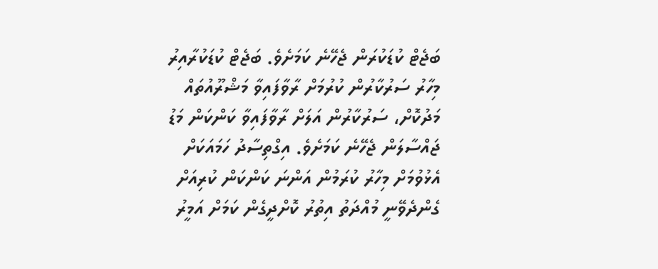ބަޖެޓް ކުޑަކުރަން ޖެހޭނެ ކަމަށެވެ. ބަޖެޓް ކުޑަކުރާއިރު މިހާރު ސަރުކާރުން ކުރުމަށް ރާވާފައިވާ މަޝްރޫއުތައް މަދުކޮށް، ސަރުކާރުން އަލަށް ރާވާފައިވާ ކަންކަން މަޑު ޖައްސާލަން ޖެހޭނެ ކަމަށެވެ. އިގްތިސާދު ހަމައަކަށް އެޅުވުމަށް މިހާރު ކުރަމުން އަންނަ ކަންކަން ކުރިއަށް ގެންދެވޭނީ މުއްދަތު އިތުރު ކޮށްދީގެން ކަމަށް އަމީރު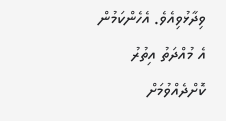ވިދާޅުވިއެވެ. އެހެންކަމުން އެ މުއްދަތު އިތުރު ކޮށްދެއްވުމަށް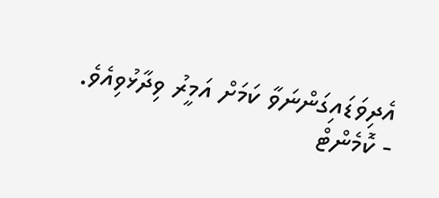އެދިވަޑައިގަންނަވާ ކަމަށް އަމީރު ވިދާޅުވިއެވެ.
- ކޮމެންޓް